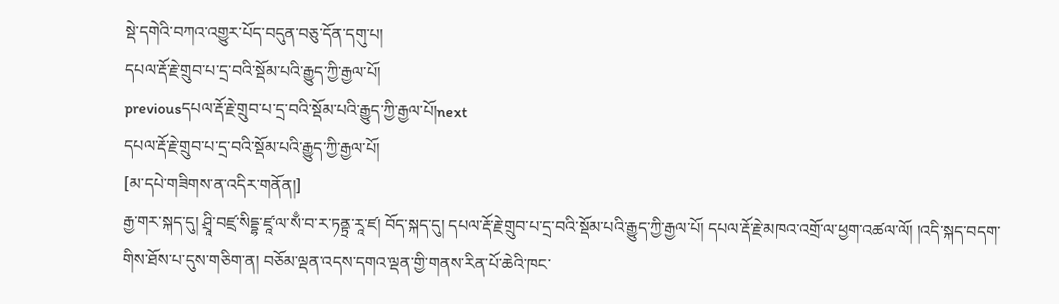སྡེ་དགེའི་བཀའ་འགྱུར་པོད་བདུན་བཅུ་དོན་དགུ་པ།
དཔལ་རྡོ་རྗེ་གྲུབ་པ་དྲ་བའི་སྡོམ་པའི་རྒྱུད་ཀྱི་རྒྱལ་པོ།
previousདཔལ་རྡོ་རྗེ་གྲུབ་པ་དྲ་བའི་སྡོམ་པའི་རྒྱུད་ཀྱི་རྒྱལ་པོ།next
དཔལ་རྡོ་རྗེ་གྲུབ་པ་དྲ་བའི་སྡོམ་པའི་རྒྱུད་ཀྱི་རྒྱལ་པོ།
[མ་དཔེ་གཟིགས་ན་འདིར་གནོན།]
རྒྱ་གར་སྐད་དུ། ཤྲཱི་བཛྲ་སིདྡྷ་ཛཱ་ལ་སྃ་བ་ར་ཏནྟྲ་རཱ་ཛ། བོད་སྐད་དུ། དཔལ་རྡོ་རྗེ་གྲུབ་པ་དྲ་བའི་སྡོམ་པའི་རྒྱུད་ཀྱི་རྒྱལ་པོ། དཔལ་རྡོ་རྗེ་མཁའ་འགྲོ་ལ་ཕྱག་འཚལ་ལོ། །འདི་སྐད་བདག་གིས་ཐོས་པ་དུས་གཅིག་ན། བཅོམ་ལྡན་འདས་དགའ་ལྡན་གྱི་གནས་རིན་པོ་ཆེའི་ཁང་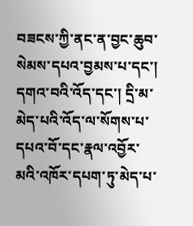བཟངས་ཀྱི་ནང་ན་བྱང་ཆུབ་སེམས་དཔའ་བྱམས་པ་དང་། དགའ་བའི་འོད་དང་། དྲི་མ་མེད་པའི་འོད་ལ་སོགས་པ་དཔའ་བོ་དང་རྣལ་འབྱོར་མའི་འཁོར་དཔག་ཏུ་མེད་པ་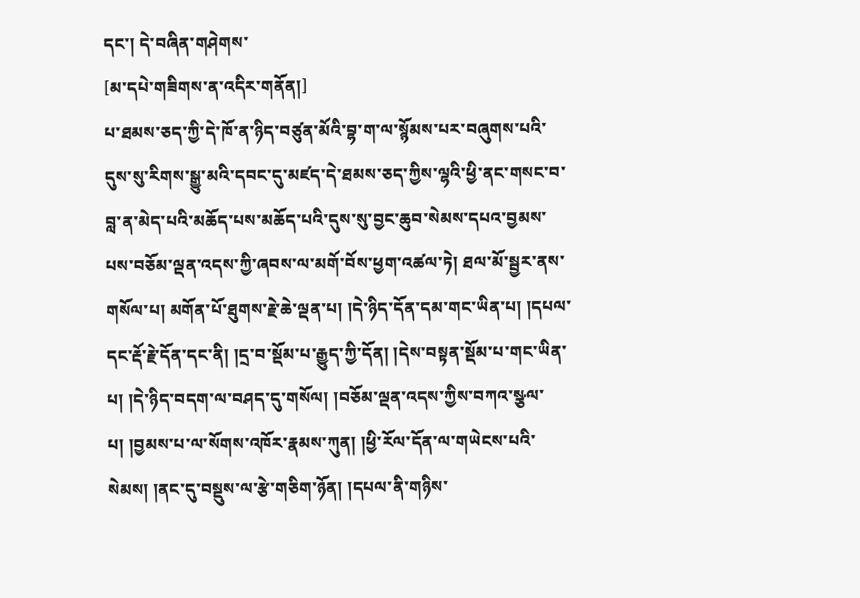དང་། དེ་བཞིན་གཤེགས་
[མ་དཔེ་གཟིགས་ན་འདིར་གནོན།]
པ་ཐམས་ཅད་ཀྱི་དེ་ཁོ་ན་ཉིད་བཙུན་མོའི་བྷ་ག་ལ་སྙོམས་པར་བཞུགས་པའི་དུས་སུ་རིགས་སྒྱུ་མའི་དབང་དུ་མཛད་དེ་ཐམས་ཅད་ཀྱིས་ལྷའི་ཕྱི་ནང་གསང་བ་བླ་ན་མེད་པའི་མཆོད་པས་མཆོད་པའི་དུས་སུ་བྱང་ཆུབ་སེམས་དཔའ་བྱམས་པས་བཅོམ་ལྡན་འདས་ཀྱི་ཞབས་ལ་མགོ་བོས་ཕྱག་འཚལ་ཏེ། ཐལ་མོ་སྦྱར་ནས་གསོལ་པ། མགོན་པོ་ཐུགས་རྗེ་ཆེ་ལྡན་པ། །དེ་ཉིད་དོན་དམ་གང་ཡིན་པ། །དཔལ་དང་རྡོ་རྗེ་དོན་དང་ནི། །དྲ་བ་སྡོམ་པ་རྒྱུད་ཀྱི་དོན། །དེས་བསྟན་སྡོམ་པ་གང་ཡིན་པ། །དེ་ཉིད་བདག་ལ་བཤད་དུ་གསོལ། །བཅོམ་ལྡན་འདས་ཀྱིས་བཀའ་སྩལ་པ། །བྱམས་པ་ལ་སོགས་འཁོར་རྣམས་ཀུན། །ཕྱི་རོལ་དོན་ལ་གཡེངས་པའི་སེམས། །ནང་དུ་བསྡུས་ལ་རྩེ་གཅིག་ཉོན། །དཔལ་ནི་གཉིས་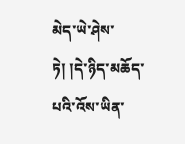མེད་ཡེ་ཤེས་ཏེ། །དེ་ཉིད་མཆོད་པའི་འོས་ཡིན་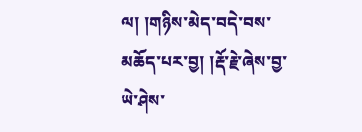ལ། །གཉིས་མེད་བདེ་བས་མཆོད་པར་བྱ། །རྡོ་རྗེ་ཞེས་བྱ་ཡེ་ཤེས་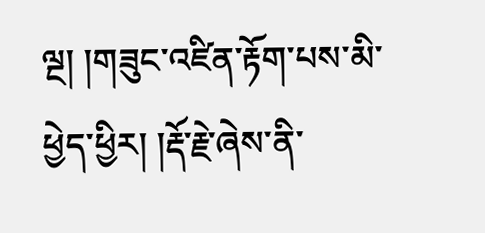ལྔ། །གཟུང་འཛིན་རྟོག་པས་མི་ཕྱེད་ཕྱིར། །རྡོ་རྗེ་ཞེས་ནི་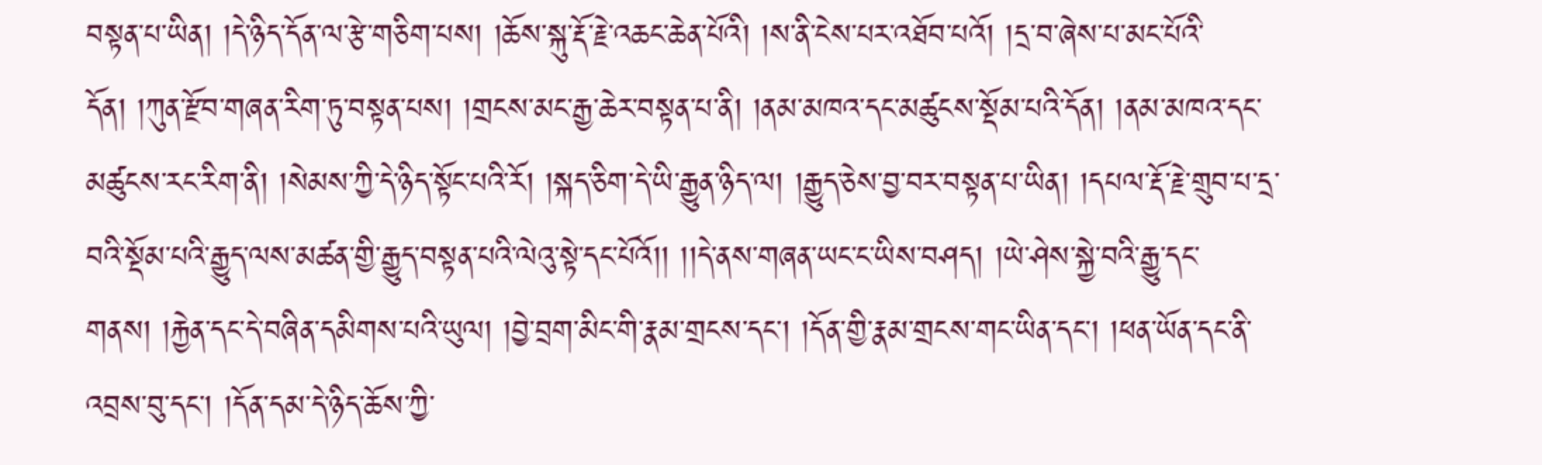བསྟན་པ་ཡིན། །དེ་ཉིད་དོན་ལ་རྩེ་གཅིག་པས། །ཆོས་སྐུ་རྡོ་རྗེ་འཆང་ཆེན་པོའི། །ས་ནི་ངེས་པར་འཐོབ་པའོ། །དྲ་བ་ཞེས་པ་མང་པོའི་དོན། །ཀུན་རྫོབ་གཞན་རིག་ཏུ་བསྟན་པས། །གྲངས་མང་རྒྱ་ཆེར་བསྟན་པ་ནི། །ནམ་མཁའ་དང་མཚུངས་སྡོམ་པའི་དོན། །ནམ་མཁའ་དང་མཚུངས་རང་རིག་ནི། །སེམས་ཀྱི་དེ་ཉིད་སྟོང་པའི་རོ། །སྐད་ཅིག་དེ་ཡི་རྒྱུན་ཉིད་ལ། །རྒྱུད་ཅེས་བྱ་བར་བསྟན་པ་ཡིན། །དཔལ་རྡོ་རྗེ་གྲུབ་པ་དྲ་བའི་སྡོམ་པའི་རྒྱུད་ལས་མཚན་གྱི་རྒྱུད་བསྟན་པའི་ལེའུ་སྟེ་དང་པོའོ།། །།དེ་ནས་གཞན་ཡང་ང་ཡིས་བཤད། །ཡེ་ཤེས་སྐྱེ་བའི་རྒྱུ་དང་གནས། །རྐྱེན་དང་དེ་བཞིན་དམིགས་པའི་ཡུལ། །བྱེ་བྲག་མིང་གི་རྣམ་གྲངས་དང་། །དོན་གྱི་རྣམ་གྲངས་གང་ཡིན་དང་། །ཕན་ཡོན་དང་ནི་འབྲས་བུ་དང་། །དོན་དམ་དེ་ཉིད་ཆོས་ཀྱི་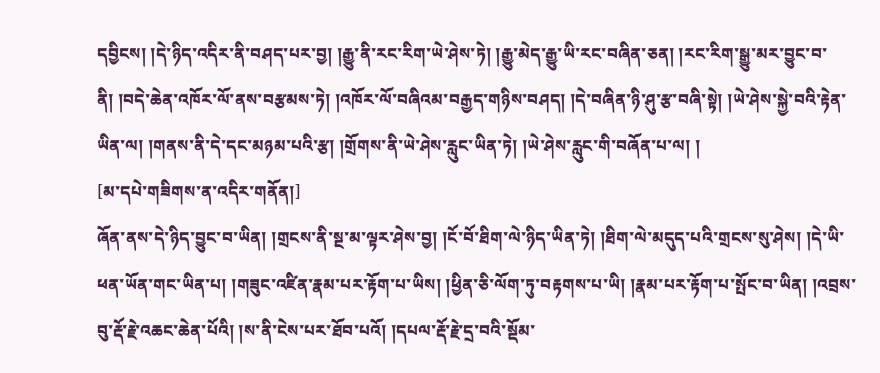དབྱིངས། །དེ་ཉིད་འདིར་ནི་བཤད་པར་བྱ། །རྒྱུ་ནི་རང་རིག་ཡེ་ཤེས་ཏེ། །རྒྱུ་མེད་རྒྱུ་ཡི་རང་བཞིན་ཅན། །རང་རིག་སྒྱུ་མར་བྱུང་བ་ནི། །བདེ་ཆེན་འཁོར་ལོ་ནས་བརྩམས་ཏེ། །འཁོར་ལོ་བཞིའམ་བརྒྱད་གཉིས་བཤད། །དེ་བཞིན་ཉི་ཤུ་རྩ་བཞི་སྟེ། །ཡེ་ཤེས་སྐྱེ་བའི་རྟེན་ཡིན་ལ། །གནས་ནི་དེ་དང་མཉམ་པའི་རྩ། །གྲོགས་ནི་ཡེ་ཤེས་རླུང་ཡིན་ཏེ། །ཡེ་ཤེས་རླུང་གི་བཞོན་པ་ལ། །
[མ་དཔེ་གཟིགས་ན་འདིར་གནོན།]
ཞོན་ནས་དེ་ཉིད་བྱུང་བ་ཡིན། །གྲངས་ནི་སྔ་མ་ལྟར་ཤེས་བྱ། །ངོ་བོ་ཐིག་ལེ་ཉིད་ཡིན་ཏེ། །ཐིག་ལེ་མདུད་པའི་གྲངས་སུ་ཤེས། །དེ་ཡི་ཕན་ཡོན་གང་ཡིན་པ། །གཟུང་འཛིན་རྣམ་པར་རྟོག་པ་ཡིས། །ཕྱིན་ཅི་ལོག་ཏུ་བརྟགས་པ་ཡི། །རྣམ་པར་རྟོག་པ་སྤོང་བ་ཡིན། །འབྲས་བུ་རྡོ་རྗེ་འཆང་ཆེན་པོའི། །ས་ནི་ངེས་པར་ཐོབ་པའོ། །དཔལ་རྡོ་རྗེ་དྲ་བའི་སྡོམ་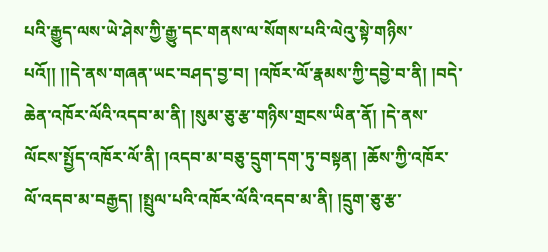པའི་རྒྱུད་ལས་ཡེ་ཤེས་ཀྱི་རྒྱུ་དང་གནས་ལ་སོགས་པའི་ལེའུ་སྟེ་གཉིས་པའོ།། །།དེ་ནས་གཞན་ཡང་བཤད་བྱ་བ། །འཁོར་ལོ་རྣམས་ཀྱི་དབྱེ་བ་ནི། །བདེ་ཆེན་འཁོར་ལོའི་འདབ་མ་ནི། །སུམ་ཅུ་རྩ་གཉིས་གྲངས་ཡིན་ནོ། །དེ་ནས་ལོངས་སྤྱོད་འཁོར་ལོ་ནི། །འདབ་མ་བཅུ་དྲུག་དག་ཏུ་བསྟན། །ཆོས་ཀྱི་འཁོར་ལོ་འདབ་མ་བརྒྱད། །སྤྲུལ་པའི་འཁོར་ལོའི་འདབ་མ་ནི། །དྲུག་ཅུ་རྩ་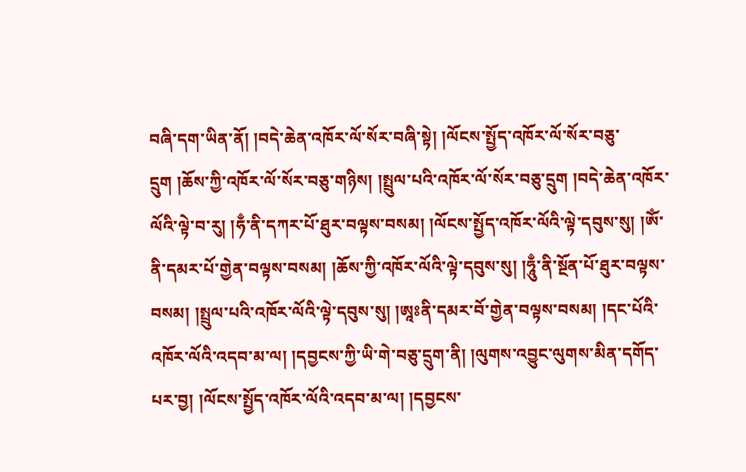བཞི་དག་ཡིན་ནོ། །བདེ་ཆེན་འཁོར་ལོ་སོར་བཞི་སྟེ། །ལོངས་སྤྱོད་འཁོར་ལོ་སོར་བཅུ་དྲུག །ཆོས་ཀྱི་འཁོར་ལོ་སོར་བཅུ་གཉིས། །སྤྲུལ་པའི་འཁོར་ལོ་སོར་བཅུ་དྲུག །བདེ་ཆེན་འཁོར་ལོའི་ལྟེ་བ་རུ། །ཧྃ་ནི་དཀར་པོ་ཐུར་བལྟས་བསམ། །ལོངས་སྤྱོད་འཁོར་ལོའི་ལྟེ་དབུས་སུ། །ཨོཾ་ནི་དམར་པོ་གྱེན་བལྟས་བསམ། །ཆོས་ཀྱི་འཁོར་ལོའི་ལྟེ་དབུས་སུ། །ཧཱུྃ་ནི་སྔོན་པོ་ཐུར་བལྟས་བསམ། །སྤྲུལ་པའི་འཁོར་ལོའི་ལྟེ་དབུས་སུ། །ཨཱཿནི་དམར་བོ་གྱེན་བལྟས་བསམ། །དང་པོའི་འཁོར་ལོའི་འདབ་མ་ལ། །དབྱངས་ཀྱི་ཡི་གེ་བཅུ་དྲུག་ནི། །ལུགས་འབྱུང་ལུགས་མིན་དགོད་པར་བྱ། །ལོངས་སྤྱོད་འཁོར་ལོའི་འདབ་མ་ལ། །དབྱངས་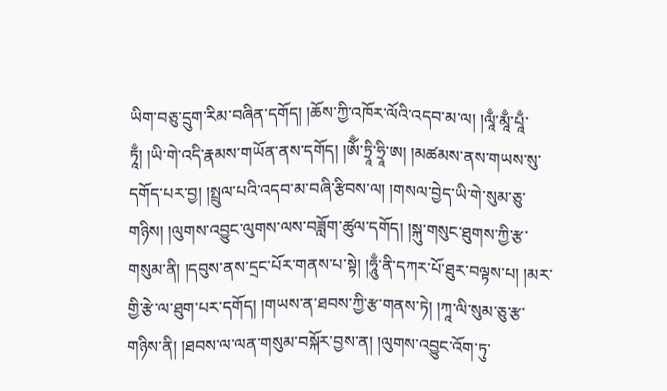ཡིག་བཅུ་དྲུག་རིམ་བཞིན་དགོད། །ཆོས་ཀྱི་འཁོར་ལོའི་འདབ་མ་ལ། །ལཱྃ་མཱྃ་པཱྃ་ཏཱྃ། །ཡི་གེ་འདི་རྣམས་གཡོན་ནས་དགོད། །ཨོྃ་ཏྲཱི་ཧྲཱི་ཨ། །མཚམས་ནས་གཡས་སུ་དགོད་པར་བྱ། །སྤྲུལ་པའི་འདབ་མ་བཞི་རྩིབས་ལ། །གསལ་བྱེད་ཡི་གེ་སུམ་ཅུ་གཉིས། །ལུགས་འབྱུང་ལུགས་ལས་བཟློག་ཚུལ་དགོད། །སྐུ་གསུང་ཐུགས་ཀྱི་རྩ་གསུམ་ནི། །དབུས་ནས་དྲང་པོར་གནས་པ་སྟེ། །ཧཱུྃ་ནི་དཀར་པོ་ཐུར་བལྟས་པ། །མར་གྱི་རྩེ་ལ་ཐུག་པར་དགོད། །གཡས་ན་ཐབས་ཀྱི་རྩ་གནས་ཏེ། །ཀཱ་ལི་སུམ་ཅུ་རྩ་གཉིས་ནི། །ཐབས་ལ་ལན་གསུམ་བསྐོར་བྱས་ན། །ལུགས་འབྱུང་འོག་ཏུ་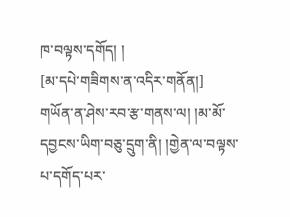ཁ་བལྟས་དགོད། །
[མ་དཔེ་གཟིགས་ན་འདིར་གནོན།]
གཡོན་ན་ཤེས་རབ་རྩ་གནས་ལ། །མ་མོ་དབྱངས་ཡིག་བཅུ་དྲུག་ནི། །གྱེན་ལ་བལྟས་པ་དགོད་པར་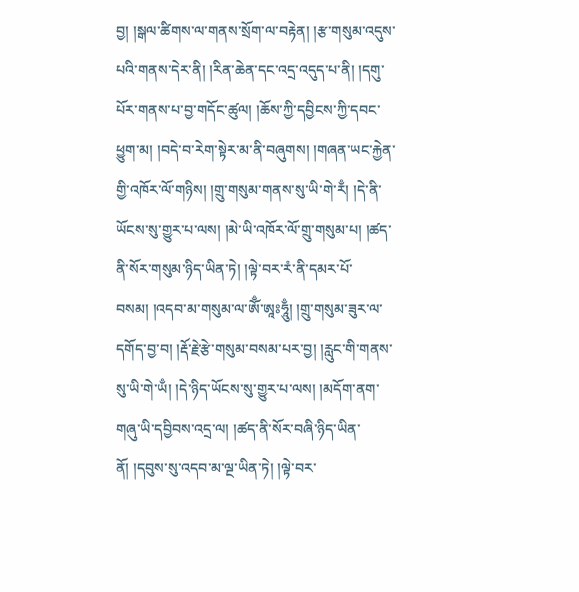བྱ། །སྒལ་ཚིགས་ལ་གནས་སྲོག་ལ་བརྟེན། །རྩ་གསུམ་འདུས་པའི་གནས་དེར་ནི། །རིན་ཆེན་དང་འདྲ་འདུད་པ་ནི། །དགུ་པོར་གནས་པ་བྱ་གདོང་ཚུལ། །ཆོས་ཀྱི་དབྱིངས་ཀྱི་དབང་ཕྱུག་མ། །བདེ་བ་རེག་སྟེར་མ་ནི་བཞུགས། །གཞན་ཡང་རྐྱེན་གྱི་འཁོར་ལོ་གཉིས། །གྲུ་གསུམ་གནས་སུ་ཡི་གེ་རྃ། །དེ་ནི་ཡོངས་སུ་གྱུར་པ་ལས། །མེ་ཡི་འཁོར་ལོ་གྲུ་གསུམ་པ། །ཚད་ནི་སོར་གསུམ་ཉིད་ཡིན་ཏེ། །ལྟེ་བར་རཾ་ནི་དམར་པོ་བསམ། །འདབ་མ་གསུམ་ལ་ཨོྃ་ཨཱཿཧཱུྃ། །གྲུ་གསུམ་ཟུར་ལ་དགོད་བྱ་བ། །རྡོ་རྗེ་རྩེ་གསུམ་བསམ་པར་བྱ། །རླུང་གི་གནས་སུ་ཡི་གེ་ཡྃ། །དེ་ཉིད་ཡོངས་སུ་གྱུར་པ་ལས། །མདོག་ནག་གཞུ་ཡི་དབྱིབས་འདྲ་ལ། །ཚད་ནི་སོར་བཞི་ཉིད་ཡིན་ནོ། །དབུས་སུ་འདབ་མ་ལྔ་ཡིན་ཏེ། །ལྟེ་བར་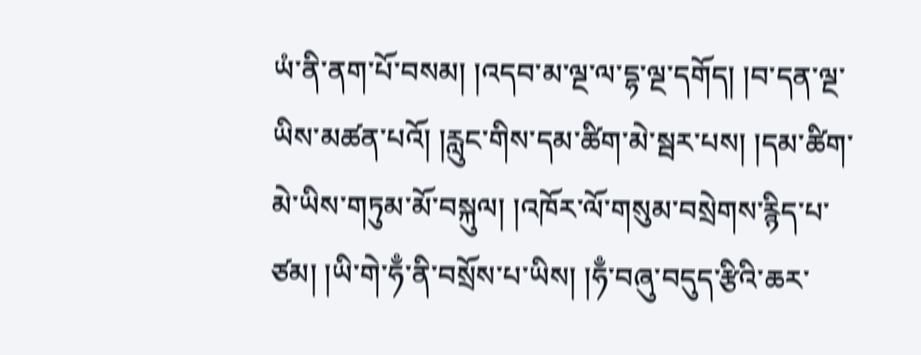ཡཾ་ནི་ནག་པོ་བསམ། །འདབ་མ་ལྔ་ལ་དྷ་ལྔ་དགོད། །བ་དན་ལྔ་ཡིས་མཚན་པའོ། །རླུང་གིས་དམ་ཚིག་མེ་སྦར་པས། །དམ་ཚིག་མེ་ཡིས་གཏུམ་མོ་བསྐུལ། །འཁོར་ལོ་གསུམ་བསྲེགས་རྙིད་པ་ཙམ། །ཡི་གེ་ཧྃ་ནི་བསྲོས་པ་ཡིས། །ཧྃ་བཞུ་བདུད་རྩིའི་ཆར་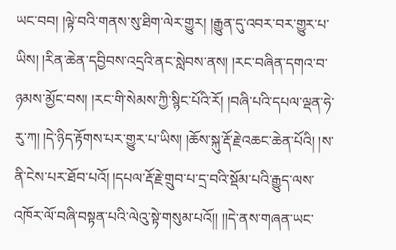ཡང་བབ། །ལྟེ་བའི་གནས་སུ་ཐིག་ལེར་གྱུར། །རྒྱུན་དུ་འབར་བར་གྱུར་པ་ཡིས། །རིན་ཆེན་དབྱིབས་འདྲའི་ནང་སླེབས་ནས། །རང་བཞིན་དགའ་བ་ཉམས་མྱོང་བས། །རང་གི་སེམས་ཀྱི་སྙིང་པོའི་རོ། །བཞི་པའི་དཔལ་ལྡན་ཧེ་རུ་ཀ། །དེ་ཉིད་རྟོགས་པར་གྱུར་པ་ཡིས། །ཆོས་སྐུ་རྡོ་རྗེ་འཆང་ཆེན་པོའི། །ས་ནི་ངེས་པར་ཐོབ་པའོ། །དཔལ་རྡོ་རྗེ་གྲུབ་པ་དྲ་བའི་སྡོམ་པའི་རྒྱུད་ལས་འཁོར་ལོ་བཞི་བསྟན་པའི་ལེའུ་སྟེ་གསུམ་པའོ།། །།དེ་ནས་གཞན་ཡང་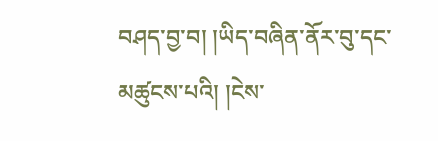བཤད་བྱ་བ། །ཡིད་བཞིན་ནོར་བུ་དང་མཚུངས་པའི། །ངེས་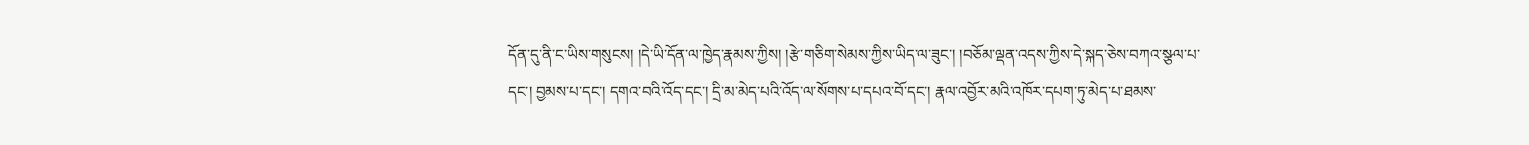དོན་དུ་ནི་ང་ཡིས་གསུངས། །དེ་ཡི་དོན་ལ་ཁྱེད་རྣམས་ཀྱིས། །རྩེ་གཅིག་སེམས་ཀྱིས་ཡིད་ལ་ཟུང་། །བཅོམ་ལྡན་འདས་ཀྱིས་དེ་སྐད་ཅེས་བཀའ་སྩལ་པ་དང་། བྱམས་པ་དང་། དགའ་བའི་འོད་དང་། དྲི་མ་མེད་པའི་འོད་ལ་སོགས་པ་དཔའ་བོ་དང་། རྣལ་འབྱོར་མའི་འཁོར་དཔག་ཏུ་མེད་པ་ཐམས་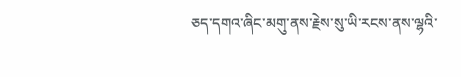ཅད་དགའ་ཞིང་མགུ་ནས་རྗེས་སུ་ཡི་རངས་ནས་ལྷའི་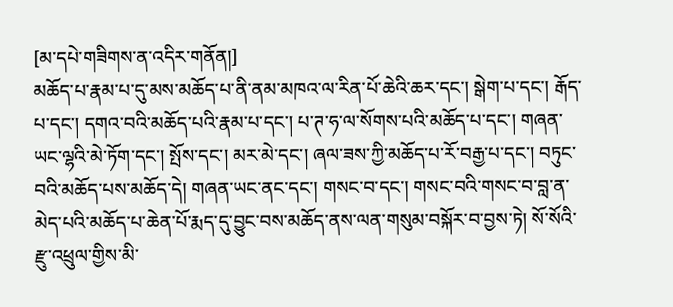[མ་དཔེ་གཟིགས་ན་འདིར་གནོན།]
མཆོད་པ་རྣམ་པ་དུ་མས་མཆོད་པ་ནི་ནམ་མཁའ་ལ་རིན་པོ་ཆེའི་ཆར་དང་། སྒེག་པ་དང་། རྒོད་པ་དང་། དགའ་བའི་མཆོད་པའི་རྣམ་པ་དང་། པ་ཊ་ཧ་ལ་སོགས་པའི་མཆོད་པ་དང་། གཞན་ཡང་ལྷའི་མེ་ཏོག་དང་། སྤོས་དང་། མར་མེ་དང་། ཞལ་ཟས་ཀྱི་མཆོད་པ་རོ་བརྒྱ་པ་དང་། བཏུང་བའི་མཆོད་པས་མཆོད་དེ། གཞན་ཡང་ནང་དང་། གསང་བ་དང་། གསང་བའི་གསང་བ་བླ་ན་མེད་པའི་མཆོད་པ་ཆེན་པོ་རྨད་དུ་བྱུང་བས་མཆོད་ནས་ལན་གསུམ་བསྐོར་བ་བྱས་ཏེ། སོ་སོའི་རྫུ་འཕྲུལ་གྱིས་མི་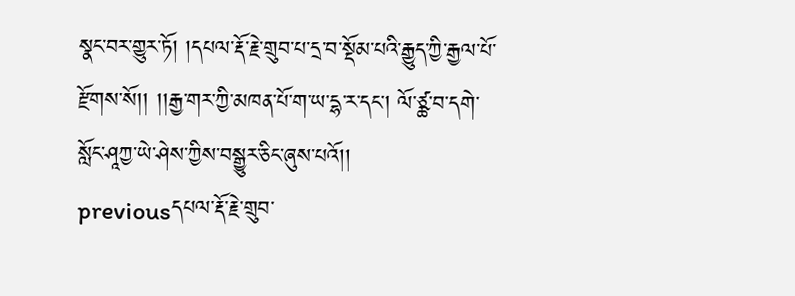སྣང་བར་གྱུར་ཏོ། །དཔལ་རྡོ་རྗེ་གྲུབ་པ་དྲ་བ་སྡོམ་པའི་རྒྱུད་ཀྱི་རྒྱལ་པོ་རྫོགས་སོ།། །།རྒྱ་གར་ཀྱི་མཁན་པོ་ག་ཡ་དྷ་ར་དང་། ལོ་ཙྪ་བ་དགེ་སློང་ཤཱཀྱ་ཡེ་ཤེས་ཀྱིས་བསྒྱུར་ཅིང་ཞུས་པའོ།།
previousདཔལ་རྡོ་རྗེ་གྲུབ་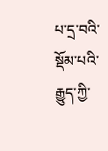པ་དྲ་བའི་སྡོམ་པའི་རྒྱུད་ཀྱི་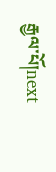རྒྱལ་པོ།next